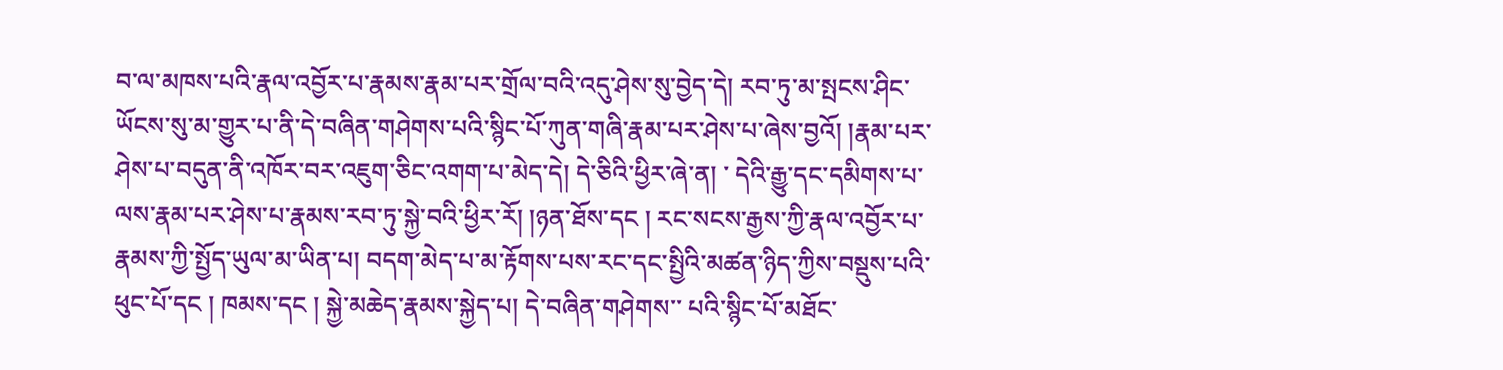བ་ལ་མཁས་པའི་རྣལ་འབྱོར་པ་རྣམས་རྣམ་པར་གྲོལ་བའི་འདུ་ཤེས་སུ་བྱེད་དེ། རབ་ཏུ་མ་སྤངས་ཤིང་ཡོངས་སུ་མ་གྱུར་པ་ནི་དེ་བཞིན་གཤེགས་པའི་སྙིང་པོ་ཀུན་གཞི་རྣམ་པར་ཤེས་པ་ཞེས་བྱའོ། །རྣམ་པར་ཤེས་པ་བདུན་ནི་འཁོར་བར་འཇུག་ཅིང་འགག་པ་མེད་དེ། དེ་ཅིའི་ཕྱིར་ཞེ་ན། ་ དེའི་རྒྱུ་དང་དམིགས་པ་ལས་རྣམ་པར་ཤེས་པ་རྣམས་རབ་ཏུ་སྐྱེ་བའི་ཕྱིར་རོ། །ཉན་ཐོས་དང ། རང་སངས་རྒྱས་ཀྱི་རྣལ་འབྱོར་པ་རྣམས་ཀྱི་སྤྱོད་ཡུལ་མ་ཡིན་པ། བདག་མེད་པ་མ་རྟོགས་པས་རང་དང་སྤྱིའི་མཚན་ཉིད་ཀྱིས་བསྡུས་པའི་ཕུང་པོ་དང ། ཁམས་དང ། སྐྱེ་མཆེད་རྣམས་སྐྱེད་པ། དེ་བཞིན་གཤེགས་་ པའི་སྙིང་པོ་མཐོང་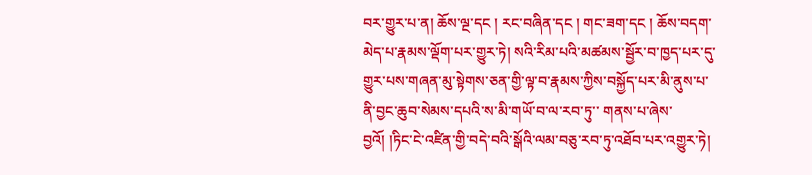བར་གྱུར་པ་ན། ཆོས་ལྔ་དང ། རང་བཞིན་དང ། གང་ཟག་དང ། ཆོས་བདག་མེད་པ་རྣམས་ལྡོག་པར་གྱུར་ཏེ། སའི་རིམ་པའི་མཚམས་སྦྱོར་བ་ཁྱད་པར་དུ་གྱུར་པས་གཞན་མུ་སྟེགས་ཅན་གྱི་ལྟ་བ་རྣམས་ཀྱིས་བསྐྱོད་པར་མི་ནུས་པ་ནི་བྱང་ཆུབ་སེམས་དཔའི་ས་མི་གཡོ་བ་ལ་རབ་ཏུ་་ གནས་པ་ཞེས་བྱའོ། །ཏིང་ངེ་འཛིན་གྱི་བདེ་བའི་སྒོའི་ལམ་བཅུ་རབ་ཏུ་འཐོབ་པར་འགྱུར་ཏེ།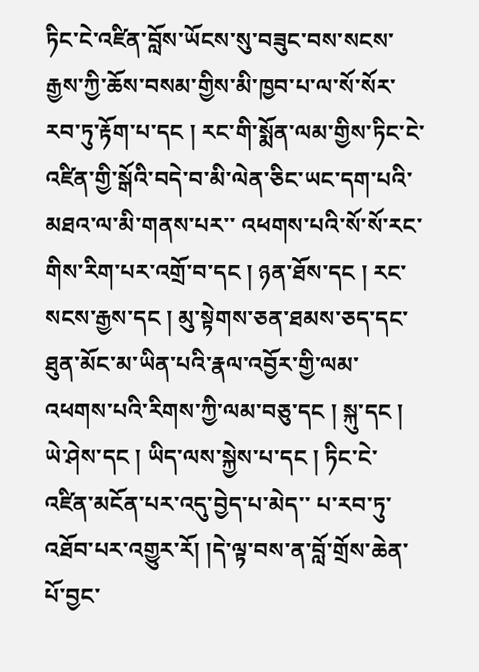ཏིང་ངེ་འཛིན་བློས་ཡོངས་སུ་བཟུང་བས་སངས་རྒྱས་ཀྱི་ཆོས་བསམ་གྱིས་མི་ཁྱབ་པ་ལ་སོ་སོར་རབ་ཏུ་རྟོག་པ་དང ། རང་གི་སྨོན་ལམ་གྱིས་ཏིང་ངེ་འཛིན་གྱི་སྒོའི་བདེ་བ་མི་ལེན་ཅིང་ཡང་དག་པའི་མཐའ་ལ་མི་གནས་པར་་ འཕགས་པའི་སོ་སོ་རང་གིས་རིག་པར་འགྲོ་བ་དང ། ཉན་ཐོས་དང ། རང་སངས་རྒྱས་དང ། མུ་སྟེགས་ཅན་ཐམས་ཅད་དང་ཐུན་མོང་མ་ཡིན་པའི་རྣལ་འབྱོར་གྱི་ལམ་འཕགས་པའི་རིགས་ཀྱི་ལམ་བཅུ་དང ། སྐུ་དང ། ཡེ་ཤེས་དང ། ཡིད་ལས་སྐྱེས་པ་དང ། ཏིང་ངེ་འཛིན་མངོན་པར་འདུ་བྱེད་པ་མེད་་ པ་རབ་ཏུ་འཐོབ་པར་འགྱུར་རོ། །དེ་ལྟ་བས་ན་བློ་གྲོས་ཆེན་པོ་བྱང་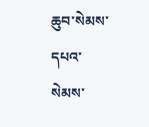ཆུབ་སེམས་དཔའ་སེམས་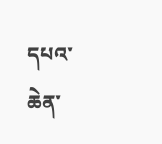དཔའ་ཆེན་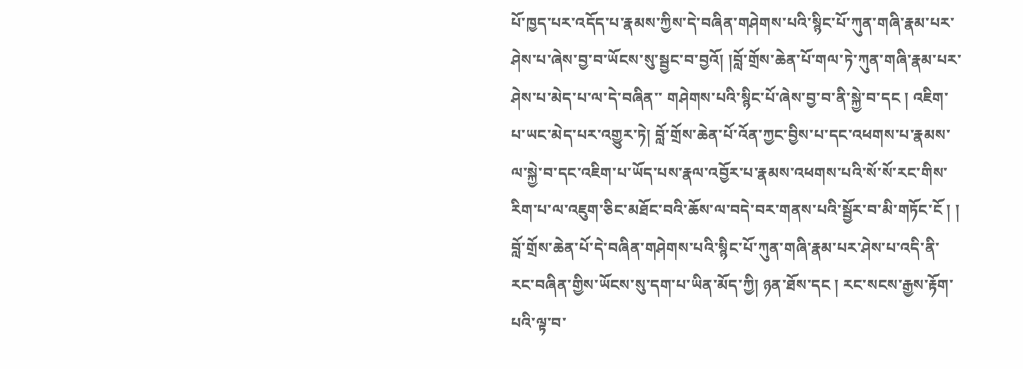པོ་ཁྱད་པར་འདོད་པ་རྣམས་ཀྱིས་དེ་བཞིན་གཤེགས་པའི་སྙིང་པོ་ཀུན་གཞི་རྣམ་པར་ཤེས་པ་ཞེས་བྱ་བ་ཡོངས་སུ་སྦྱང་བ་བྱའོ། །བློ་གྲོས་ཆེན་པོ་གལ་ཏེ་ཀུན་གཞི་རྣམ་པར་ཤེས་པ་མེད་པ་ལ་དེ་བཞིན་་ གཤེགས་པའི་སྙིང་པོ་ཞེས་བྱ་བ་ནི་སྐྱེ་བ་དང ། འཇིག་པ་ཡང་མེད་པར་འགྱུར་ཏེ། བློ་གྲོས་ཆེན་པོ་འོན་ཀྱང་བྱིས་པ་དང་འཕགས་པ་རྣམས་ལ་སྐྱེ་བ་དང་འཇིག་པ་ཡོད་པས་རྣལ་འབྱོར་པ་རྣམས་འཕགས་པའི་སོ་སོ་རང་གིས་རིག་པ་ལ་འཇུག་ཅིང་མཐོང་བའི་ཆོས་ལ་བདེ་བར་གནས་པའི་སྦྱོར་བ་མི་གཏོང་ངོ ། །
བློ་གྲོས་ཆེན་པོ་དེ་བཞིན་གཤེགས་པའི་སྙིང་པོ་ཀུན་གཞི་རྣམ་པར་ཤེས་པ་འདི་ནི་རང་བཞིན་གྱིས་ཡོངས་སུ་དག་པ་ཡིན་མོད་ཀྱི། ཉན་ཐོས་དང ། རང་སངས་རྒྱས་རྟོག་པའི་ལྟ་བ་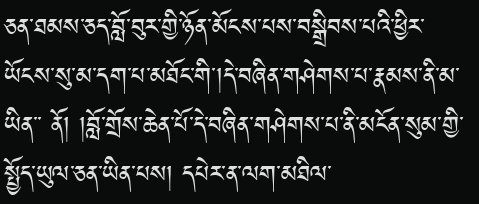ཅན་ཐམས་ཅད་བློ་བུར་གྱི་ཉོན་མོངས་པས་བསྒྲིབས་པའི་ཕྱིར་ཡོངས་སུ་མ་དག་པ་མཐོང་གི་།དེ་བཞིན་གཤེགས་པ་རྣམས་ནི་མ་ཡིན་་ ནོ། །བློ་གྲོས་ཆེན་པོ་དེ་བཞིན་གཤེགས་པ་ནི་མངོན་སུམ་གྱི་སྤྱོད་ཡུལ་ཅན་ཡིན་པས། དཔེར་ན་ལག་མཐིལ་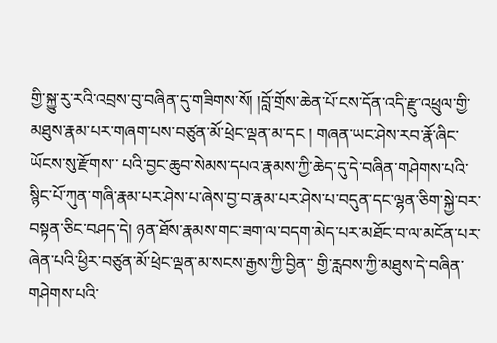གྱི་སྐྱུ་རུ་རའི་འབྲས་བུ་བཞིན་དུ་གཟིགས་སོ། །བློ་གྲོས་ཆེན་པོ་ངས་དོན་འདི་རྫུ་འཕྲུལ་གྱི་མཐུས་རྣམ་པར་གཞག་པས་བཙུན་མོ་ཕྲེང་ལྡན་མ་དང ། གཞན་ཡང་ཤེས་རབ་རྣོ་ཞིང་ཡོངས་སུ་རྫོགས་་ པའི་བྱང་ཆུབ་སེམས་དཔའ་རྣམས་ཀྱི་ཆེད་དུ་དེ་བཞིན་གཤེགས་པའི་སྙིང་པོ་ཀུན་གཞི་རྣམ་པར་ཤེས་པ་ཞེས་བྱ་བ་རྣམ་པར་ཤེས་པ་བདུན་དང་ལྷན་ཅིག་སྐྱེ་བར་བསྟན་ཅིང་བཤད་དེ། ཉན་ཐོས་རྣམས་གང་ཟག་ལ་བདག་མེད་པར་མཐོང་བ་ལ་མངོན་པར་ཞེན་པའི་ཕྱིར་བཙུན་མོ་ཕྲེང་ལྡན་མ་སངས་རྒྱས་ཀྱི་བྱིན་་ གྱི་རླབས་ཀྱི་མཐུས་དེ་བཞིན་གཤེགས་པའི་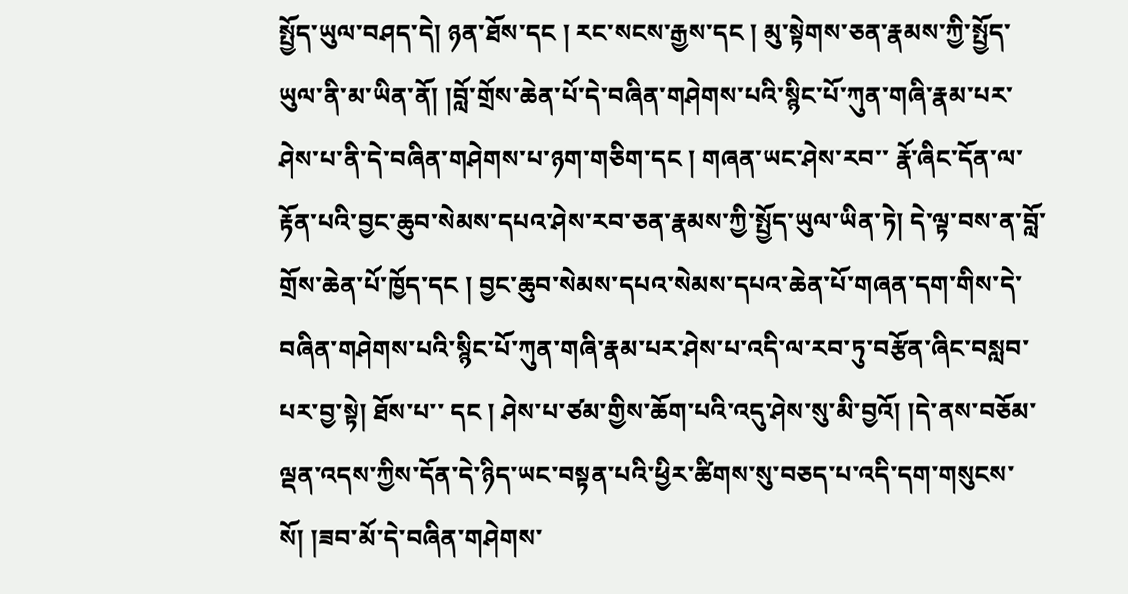སྤྱོད་ཡུལ་བཤད་དེ། ཉན་ཐོས་དང ། རང་སངས་རྒྱས་དང ། མུ་སྟེགས་ཅན་རྣམས་ཀྱི་སྤྱོད་ཡུལ་ནི་མ་ཡིན་ནོ། །བློ་གྲོས་ཆེན་པོ་དེ་བཞིན་གཤེགས་པའི་སྙིང་པོ་ཀུན་གཞི་རྣམ་པར་ཤེས་པ་ནི་དེ་བཞིན་གཤེགས་པ་ཉག་གཅིག་དང ། གཞན་ཡང་ཤེས་རབ་་ རྣོ་ཞིང་དོན་ལ་རྟོན་པའི་བྱང་ཆུབ་སེམས་དཔའ་ཤེས་རབ་ཅན་རྣམས་ཀྱི་སྤྱོད་ཡུལ་ཡིན་ཏེ། དེ་ལྟ་བས་ན་བློ་གྲོས་ཆེན་པོ་ཁྱོད་དང ། བྱང་ཆུབ་སེམས་དཔའ་སེམས་དཔའ་ཆེན་པོ་གཞན་དག་གིས་དེ་བཞིན་གཤེགས་པའི་སྙིང་པོ་ཀུན་གཞི་རྣམ་པར་ཤེས་པ་འདི་ལ་རབ་ཏུ་བརྩོན་ཞིང་བསླབ་པར་བྱ་སྟེ། ཐོས་པ་་ དང ། ཤེས་པ་ཙམ་གྱིས་ཆོག་པའི་འདུ་ཤེས་སུ་མི་བྱའོ། །དེ་ནས་བཅོམ་ལྡན་འདས་ཀྱིས་དོན་དེ་ཉིད་ཡང་བསྟན་པའི་ཕྱིར་ཚིགས་སུ་བཅད་པ་འདི་དག་གསུངས་སོ། །ཟབ་མོ་དེ་བཞིན་གཤེགས་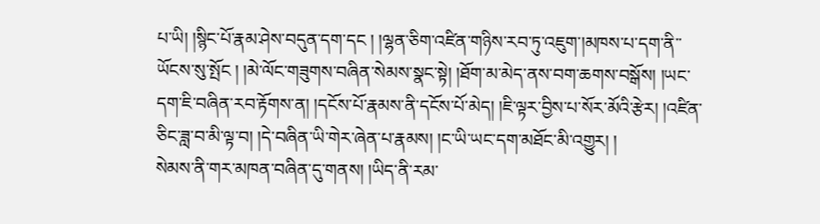པ་ཡི། །སྙིང་པོ་རྣམ་ཤེས་བདུན་དག་དང ། །ལྷན་ཅིག་འཛིན་གཉིས་རབ་ཏུ་འཇུག་།མཁས་པ་དག་ནི་་ ཡོངས་སུ་སྤོང ། །མེ་ལོང་གཟུགས་བཞིན་སེམས་སྣང་སྟེ། །ཐོག་མ་མེད་ནས་བག་ཆགས་བསྒོས། །ཡང་དག་ཇི་བཞིན་རབ་རྟོགས་ན། །དངོས་པོ་རྣམས་ནི་དངོས་པོ་མེད། །ཇི་ལྟར་བྱིས་པ་སོར་མོའི་རྩེར། །འཛིན་ཅིང་ཟླ་བ་མི་ལྟ་བ། །དེ་བཞིན་ཡི་གེར་ཞེན་པ་རྣམས། །ང་ཡི་ཡང་དག་མཐོང་མི་འགྱུར། །
སེམས་ནི་གར་མཁན་བཞིན་དུ་གནས། །ཡིད་ནི་རམ་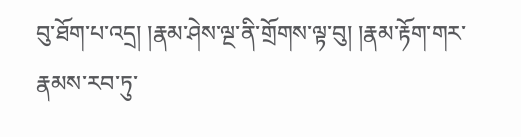བུ་ཐོག་པ་འདྲ། །རྣམ་ཤེས་ལྔ་ནི་གྲོགས་ལྟ་བུ། །རྣམ་རྟོག་གར་རྣམས་རབ་ཏུ་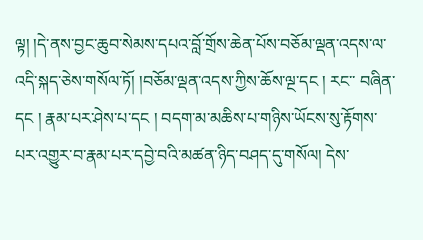ལྟ། །དེ་ནས་བྱང་ཆུབ་སེམས་དཔའ་བློ་གྲོས་ཆེན་པོས་བཅོམ་ལྡན་འདས་ལ་འདི་སྐད་ཅེས་གསོལ་ཏོ། །བཅོམ་ལྡན་འདས་ཀྱིས་ཆོས་ལྔ་དང ། རང་་ བཞིན་དང ། རྣམ་པར་ཤེས་པ་དང ། བདག་མ་མཆིས་པ་གཉིས་ཡོངས་སུ་རྟོགས་པར་འགྱུར་བ་རྣམ་པར་དབྱེ་བའི་མཚན་ཉིད་བཤད་དུ་གསོལ། དེས་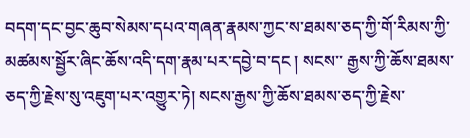བདག་དང་བྱང་ཆུབ་སེམས་དཔའ་གཞན་རྣམས་ཀྱང་ས་ཐམས་ཅད་ཀྱི་གོ་རིམས་ཀྱི་མཚམས་སྦྱོར་ཞིང་ཆོས་འདི་དག་རྣམ་པར་དབྱེ་བ་དང ། སངས་་ རྒྱས་ཀྱི་ཆོས་ཐམས་ཅད་ཀྱི་རྗེས་སུ་འཇུག་པར་འགྱུར་ཏེ། སངས་རྒྱས་ཀྱི་ཆོས་ཐམས་ཅད་ཀྱི་རྗེས་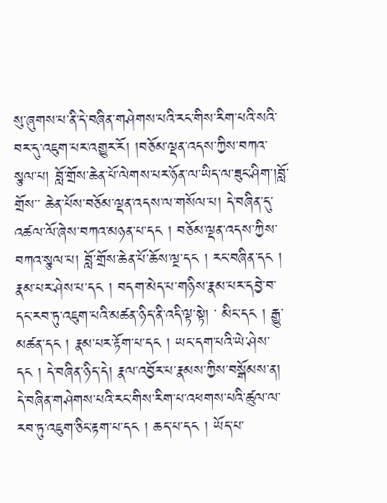སུ་ཞུགས་པ་ནི་དེ་བཞིན་གཤེགས་པའི་རང་གིས་རིག་པའི་སའི་བར་དུ་འཇུག་པར་འགྱུར་རོ། །བཅོམ་ལྡན་འདས་ཀྱིས་བཀའ་སྩལ་པ། བློ་གྲོས་ཆེན་པོ་ལེགས་པར་ཉོན་ལ་ཡིད་ལ་ཟུང་ཤིག་།བློ་གྲོས་་ ཆེན་པོས་བཅོམ་ལྡན་འདས་ལ་གསོལ་པ། དེ་བཞིན་དུ་འཚལ་ལོ་ཞེས་བཀའ་མཉན་པ་དང ། བཅོམ་ལྡན་འདས་ཀྱིས་བཀའ་སྩལ་པ། བློ་གྲོས་ཆེན་པོ་ཆོས་ལྔ་དང ། རང་བཞིན་དང ། རྣམ་པར་ཤེས་པ་དང ། བདག་མེད་པ་གཉིས་རྣམ་པར་དབྱེ་བ་དང་རབ་ཏུ་འཇུག་པའི་མཚན་ཉིད་ནི་འདི་ལྟ་སྟེ། ་ མིང་དང ། རྒྱུ་མཚན་དང ། རྣམ་པར་རྟོག་པ་དང ། ཡང་དག་པའི་ཡེ་ཤེས་དང ། དེ་བཞིན་ཉིད་དེ། རྣལ་འབྱོར་པ་རྣམས་ཀྱིས་བསྒོམས་ན། དེ་བཞིན་གཤེགས་པའི་རང་གིས་རིག་པ་འཕགས་པའི་ཚུལ་ལ་རབ་ཏུ་འཇུག་ཅིང་རྟག་པ་དང ། ཆད་པ་དང ། ཡོད་པ་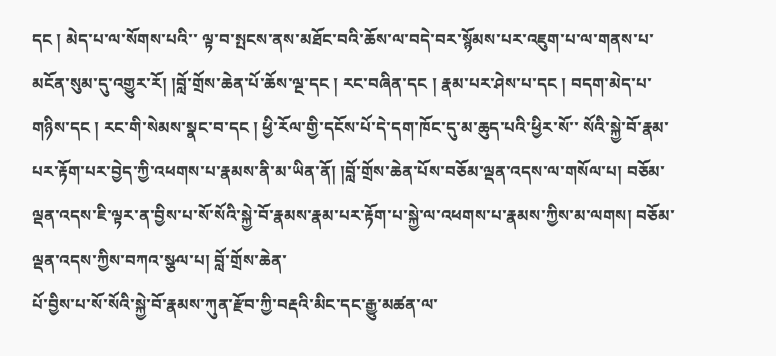དང ། མེད་པ་ལ་སོགས་པའི་་ ལྟ་བ་སྤངས་ནས་མཐོང་བའི་ཆོས་ལ་བདེ་བར་སྙོམས་པར་འཇུག་པ་ལ་གནས་པ་མངོན་སུམ་དུ་འགྱུར་རོ། །བློ་གྲོས་ཆེན་པོ་ཆོས་ལྔ་དང ། རང་བཞིན་དང ། རྣམ་པར་ཤེས་པ་དང ། བདག་མེད་པ་གཉིས་དང ། རང་གི་སེམས་སྣང་བ་དང ། ཕྱི་རོལ་གྱི་དངོས་པོ་དེ་དག་ཁོང་དུ་མ་ཆུད་པའི་ཕྱིར་སོ་་ སོའི་སྐྱེ་བོ་རྣམ་པར་རྟོག་པར་བྱེད་ཀྱི་འཕགས་པ་རྣམས་ནི་མ་ཡིན་ནོ། །བློ་གྲོས་ཆེན་པོས་བཅོམ་ལྡན་འདས་ལ་གསོལ་པ། བཅོམ་ལྡན་འདས་ཇི་ལྟར་ན་བྱིས་པ་སོ་སོའི་སྐྱེ་བོ་རྣམས་རྣམ་པར་རྟོག་པ་སྐྱེ་ལ་འཕགས་པ་རྣམས་ཀྱིས་མ་ལགས། བཅོམ་ལྡན་འདས་ཀྱིས་བཀའ་སྩལ་པ། བློ་གྲོས་ཆེན་
པོ་བྱིས་པ་སོ་སོའི་སྐྱེ་བོ་རྣམས་ཀུན་རྫོབ་ཀྱི་བརྡའི་མིང་དང་རྒྱུ་མཚན་ལ་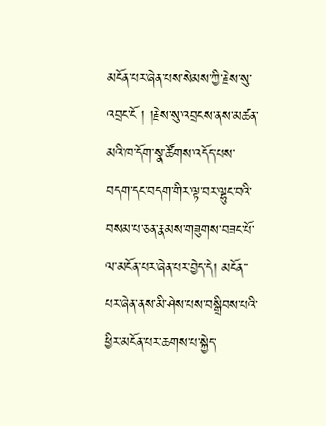མངོན་པར་ཞེན་པས་སེམས་ཀྱི་རྗེས་སུ་འབྲང་ངོ ། །རྗེས་སུ་འབྲངས་ནས་མཚན་མའི་ཁ་དོག་སྣ་ཚོགས་འདོད་པས་བདག་དང་བདག་གིར་ལྟ་བར་ལྷུང་བའི་བསམ་པ་ཅན་རྣམས་གཟུགས་བཟང་པོ་ལ་མངོན་པར་ཞེན་པར་བྱེད་དེ། མངོན་་ པར་ཞེན་ནས་མི་ཤེས་པས་བསྒྲིབས་པའི་ཕྱིར་མངོན་པར་ཆགས་པ་སྐྱེད་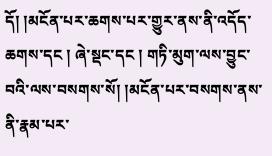དོ། །མངོན་པར་ཆགས་པར་གྱུར་ནས་ནི་འདོད་ཆགས་དང ། ཞེ་སྡང་དང ། གཏི་མུག་ལས་བྱུང་བའི་ལས་བསགས་སོ། །མངོན་པར་བསགས་ནས་ནི་རྣམ་པར་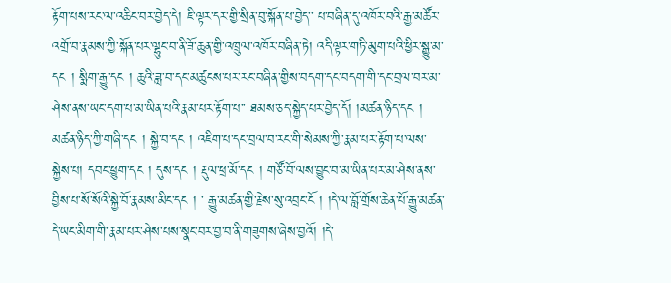རྟོག་པས་རང་ལ་འཆིང་བར་བྱེད་དེ། ཇི་ལྟར་དར་གྱི་སྲིན་བུ་སྐོན་པ་བྱེད་་ པ་བཞིན་དུ་འཁོར་བའི་རྒྱ་མཚོར་འགྲོ་བ་རྣམས་ཀྱི་སྐོན་པར་ལྷུང་བ་ནི་ཟོ་ཆུན་གྱི་འཁྲུལ་འཁོར་བཞིན་ཏེ། འདི་ལྟར་གཏི་མུག་པའི་ཕྱིར་སྒྱུ་མ་དང ། སྨིག་རྒྱུ་དང ། ཆུའི་ཟླ་བ་དང་མཚུངས་པར་རང་བཞིན་གྱིས་བདག་དང་བདག་གི་དང་བྲལ་བར་མ་ཤེས་ནས་ཡང་དག་པ་མ་ཡིན་པའི་རྣམ་པར་རྟོག་པ་་ ཐམས་ཅད་སྐྱེད་པར་བྱེད་དོ། །མཚན་ཉིད་དང ། མཚན་ཉིད་ཀྱི་གཞི་དང ། སྐྱེ་བ་དང ། འཇིག་པ་དང་བྲལ་བ་རང་གི་སེམས་ཀྱི་རྣམ་པར་རྟོག་པ་ལས་སྐྱེས་པ། དབང་ཕྱུག་དང ། དུས་དང ། རྡུལ་ཕྲ་མོ་དང ། གཙོ་བོ་ལས་བྱུང་བ་མ་ཡིན་པར་མ་ཤེས་ནས་བྱིས་པ་སོ་སོའི་སྐྱེ་བོ་རྣམས་མིང་དང ། ་ རྒྱུ་མཚན་གྱི་རྗེས་སུ་འབྲང་ངོ ། །དེ་ལ་བློ་གྲོས་ཆེན་པོ་རྒྱུ་མཚན་དེ་ཡང་མིག་གི་རྣམ་པར་ཤེས་པས་སྣང་བར་བྱ་བ་ནི་གཟུགས་ཞེས་བྱའོ། །དེ་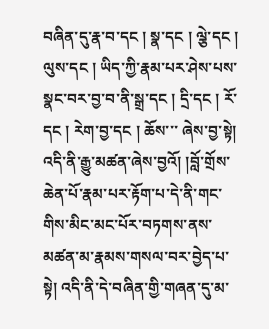བཞིན་དུ་རྣ་བ་དང ། སྣ་དང ། ལྕེ་དང ། ལུས་དང ། ཡིད་ཀྱི་རྣམ་པར་ཤེས་པས་སྣང་བར་བྱ་བ་ནི་སྒྲ་དང ། དྲི་དང ། རོ་དང ། རེག་བྱ་དང ། ཆོས་་་ ཞེས་བྱ་སྟེ། འདི་ནི་རྒྱུ་མཚན་ཞེས་བྱའོ། །བློ་གྲོས་ཆེན་པོ་རྣམ་པར་རྟོག་པ་དེ་ནི་གང་གིས་མིང་མང་པོར་བཏགས་ནས་མཚན་མ་རྣམས་གསལ་བར་བྱེད་པ་སྟེ། འདི་ནི་དེ་བཞིན་གྱི་གཞན་དུ་མ་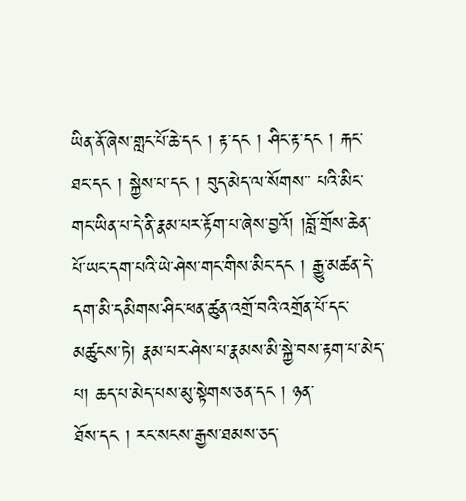ཡིན་ནོ་ཞེས་གླང་པོ་ཆེ་དང ། རྟ་དང ། ཤིང་རྟ་དང ། རྐང་ཐང་དང ། སྐྱེས་པ་དང ། བུད་མེད་ལ་སོགས་་ པའི་མིང་གང་ཡིན་པ་དེ་ནི་རྣམ་པར་རྟོག་པ་ཞེས་བྱའོ། །བློ་གྲོས་ཆེན་པོ་ཡང་དག་པའི་ཡེ་ཤེས་གང་གིས་མིང་དང ། རྒྱུ་མཚན་དེ་དག་མི་དམིགས་ཤིང་ཕན་ཚུན་འགྲོ་བའི་འགྲོན་པོ་དང་མཚུངས་ཏེ། རྣམ་པར་ཤེས་པ་རྣམས་མི་སྐྱེ་བས་རྟག་པ་མེད་པ། ཆད་པ་མེད་པས་མུ་སྟེགས་ཅན་དང ། ཉན་
ཐོས་དང ། རང་སངས་རྒྱས་ཐམས་ཅད་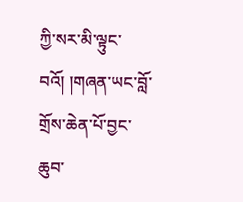ཀྱི་སར་མི་ལྟུང་བའོ། །གཞན་ཡང་བློ་གྲོས་ཆེན་པོ་བྱང་ཆུབ་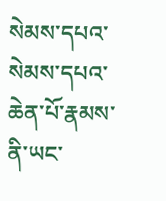སེམས་དཔའ་སེམས་དཔའ་ཆེན་པོ་རྣམས་ནི་ཡང་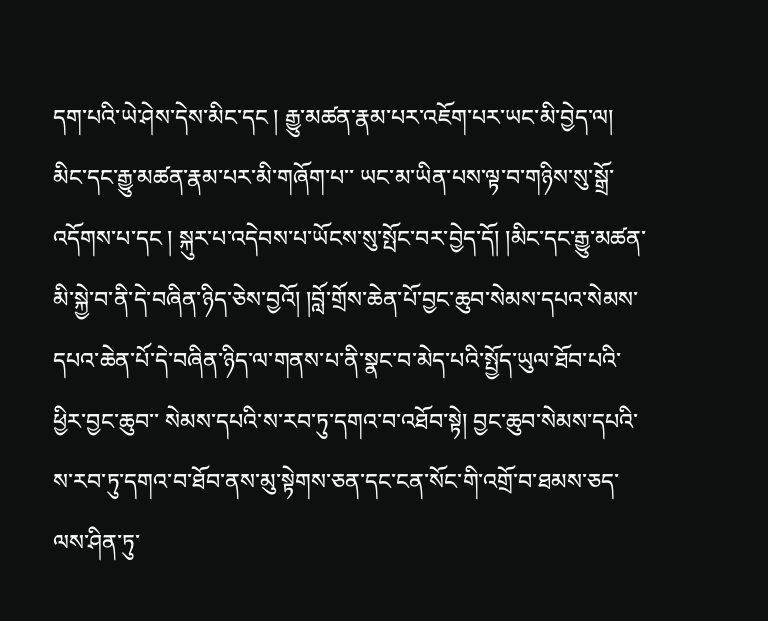དག་པའི་ཡེ་ཤེས་དེས་མིང་དང ། རྒྱུ་མཚན་རྣམ་པར་འཇོག་པར་ཡང་མི་བྱེད་ལ། མིང་དང་རྒྱུ་མཚན་རྣམ་པར་མི་གཞོག་པ་་ ཡང་མ་ཡིན་པས་ལྟ་བ་གཉིས་སུ་སྒྲོ་འདོགས་པ་དང ། སྐུར་པ་འདེབས་པ་ཡོངས་སུ་སྤོང་བར་བྱེད་དོ། །མིང་དང་རྒྱུ་མཚན་མི་སྐྱེ་བ་ནི་དེ་བཞིན་ཉིད་ཅེས་བྱའོ། །བློ་གྲོས་ཆེན་པོ་བྱང་ཆུབ་སེམས་དཔའ་སེམས་དཔའ་ཆེན་པོ་དེ་བཞིན་ཉིད་ལ་གནས་པ་ནི་སྣང་བ་མེད་པའི་སྤྱོད་ཡུལ་ཐོབ་པའི་ཕྱིར་བྱང་ཆུབ་་ སེམས་དཔའི་ས་རབ་ཏུ་དགའ་བ་འཐོབ་སྟེ། བྱང་ཆུབ་སེམས་དཔའི་ས་རབ་ཏུ་དགའ་བ་ཐོབ་ནས་མུ་སྟེགས་ཅན་དང་ངན་སོང་གི་འགྲོ་བ་ཐམས་ཅད་ལས་ཤིན་ཏུ་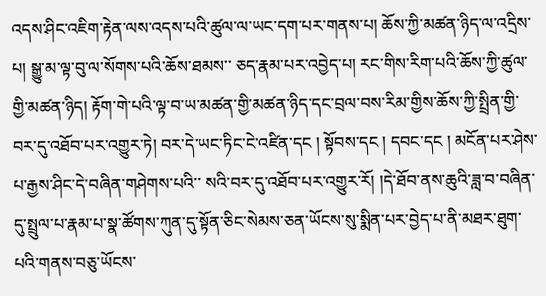འདས་ཤིང་འཇིག་རྟེན་ལས་འདས་པའི་ཚུལ་ལ་ཡང་དག་པར་གནས་པ། ཆོས་ཀྱི་མཚན་ཉིད་ལ་འདྲིས་པ། སྒྱུ་མ་ལྟ་བུ་ལ་སོགས་པའི་ཆོས་ཐམས་་ ཅད་རྣམ་པར་འབྱེད་པ། རང་གིས་རིག་པའི་ཆོས་ཀྱི་ཚུལ་གྱི་མཚན་ཉིད། རྟོག་གེ་པའི་ལྟ་བ་ཡ་མཚན་གྱི་མཚན་ཉིད་དང་བྲལ་བས་རིམ་གྱིས་ཆོས་ཀྱི་སྤྲིན་གྱི་བར་དུ་འཐོབ་པར་འགྱུར་ཏེ། བར་དེ་ཡང་ཏིང་ངེ་འཛིན་དང ། སྟོབས་དང ། དབང་དང ། མངོན་པར་ཤེས་པ་རྒྱས་ཤིང་དེ་བཞིན་གཤེགས་པའི་་ སའི་བར་དུ་འཐོབ་པར་འགྱུར་རོ། །དེ་ཐོབ་ནས་ཆུའི་ཟླ་བ་བཞིན་དུ་སྤྲུལ་པ་རྣམ་པ་སྣ་ཚོགས་ཀུན་དུ་སྟོན་ཅིང་སེམས་ཅན་ཡོངས་སུ་སྨིན་པར་བྱེད་པ་ནི་མཐར་ཐུག་པའི་གནས་བཅུ་ཡོངས་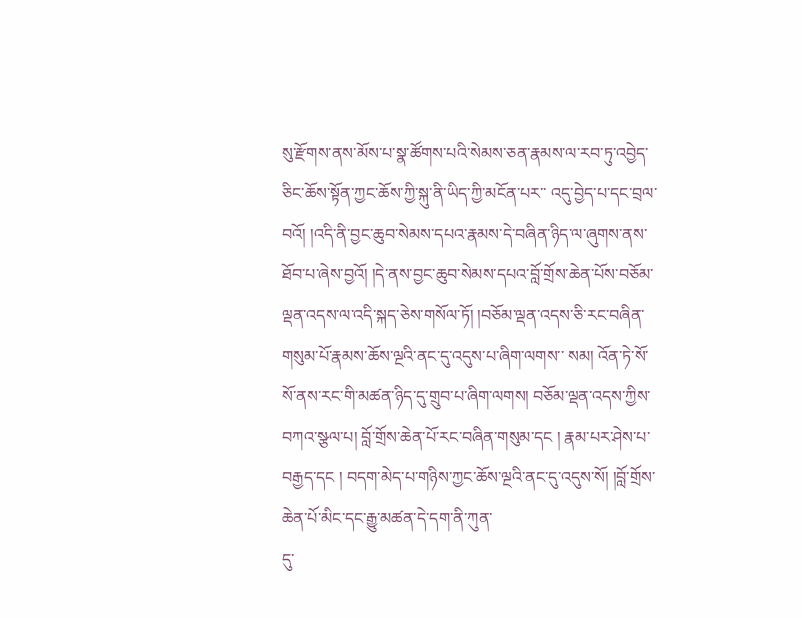སུ་རྫོགས་ནས་མོས་པ་སྣ་ཚོགས་པའི་སེམས་ཅན་རྣམས་ལ་རབ་ཏུ་འབྱེད་ཅིང་ཆོས་སྟོན་ཀྱང་ཆོས་ཀྱི་སྐུ་ནི་ཡིད་ཀྱི་མངོན་པར་་ འདུ་བྱེད་པ་དང་བྲལ་བའོ། །འདི་ནི་བྱང་ཆུབ་སེམས་དཔའ་རྣམས་དེ་བཞིན་ཉིད་ལ་ཞུགས་ནས་ཐོབ་པ་ཞེས་བྱའོ། །དེ་ནས་བྱང་ཆུབ་སེམས་དཔའ་བློ་གྲོས་ཆེན་པོས་བཅོམ་ལྡན་འདས་ལ་འདི་སྐད་ཅེས་གསོལ་ཏོ། །བཅོམ་ལྡན་འདས་ཅི་རང་བཞིན་གསུམ་པོ་རྣམས་ཆོས་ལྔའི་ནང་དུ་འདུས་པ་ཞིག་ལགས་་ སམ། འོན་ཏེ་སོ་སོ་ནས་རང་གི་མཚན་ཉིད་དུ་གྲུབ་པ་ཞིག་ལགས། བཅོམ་ལྡན་འདས་ཀྱིས་བཀའ་སྩལ་པ། བློ་གྲོས་ཆེན་པོ་རང་བཞིན་གསུམ་དང ། རྣམ་པར་ཤེས་པ་བརྒྱད་དང ། བདག་མེད་པ་གཉིས་ཀྱང་ཆོས་ལྔའི་ནང་དུ་འདུས་སོ། །བློ་གྲོས་ཆེན་པོ་མིང་དང་རྒྱུ་མཚན་དེ་དག་ནི་ཀུན་
དུ་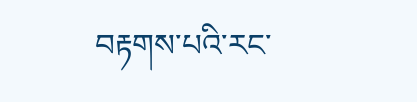བརྟགས་པའི་རང་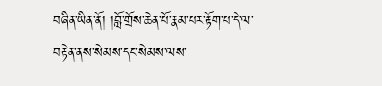བཞིན་ཡིན་ནོ། །བློ་གྲོས་ཆེན་པོ་རྣམ་པར་རྟོག་པ་དེ་ལ་བརྟེན་ནས་སེམས་དང་སེམས་ལས་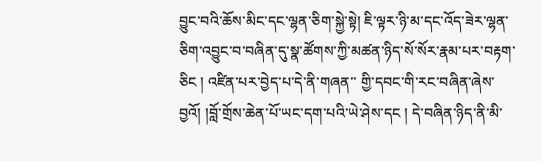བྱུང་བའི་ཆོས་མིང་དང་ལྷན་ཅིག་སྐྱེ་སྟེ། ཇི་ལྟར་ཉི་མ་དང་འོད་ཟེར་ལྷན་ཅིག་འབྱུང་བ་བཞིན་དུ་སྣ་ཚོགས་ཀྱི་མཚན་ཉིད་སོ་སོར་རྣམ་པར་བརྟག་ཅིང ། འཛིན་པར་བྱེད་པ་དེ་ནི་གཞན་་ གྱི་དབང་གི་རང་བཞིན་ཞེས་བྱའོ། །བློ་གྲོས་ཆེན་པོ་ཡང་དག་པའི་ཡེ་ཤེས་དང ། དེ་བཞིན་ཉིད་ནི་མི་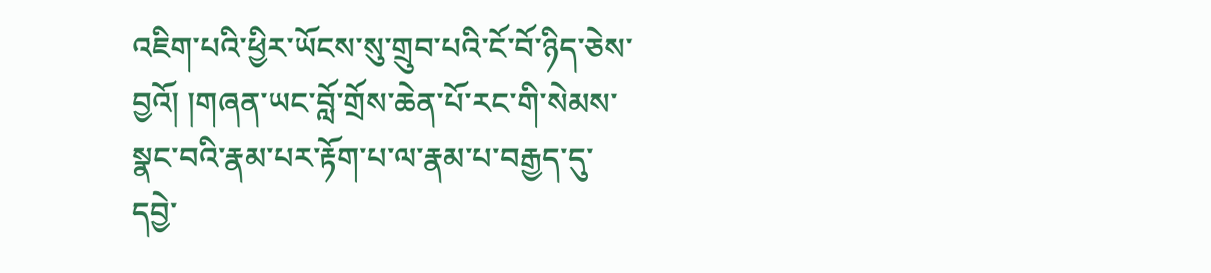འཇིག་པའི་ཕྱིར་ཡོངས་སུ་གྲུབ་པའི་ངོ་བོ་ཉིད་ཅེས་བྱའོ། །གཞན་ཡང་བློ་གྲོས་ཆེན་པོ་རང་གི་སེམས་སྣང་བའི་རྣམ་པར་རྟོག་པ་ལ་རྣམ་པ་བརྒྱད་དུ་དབྱེ་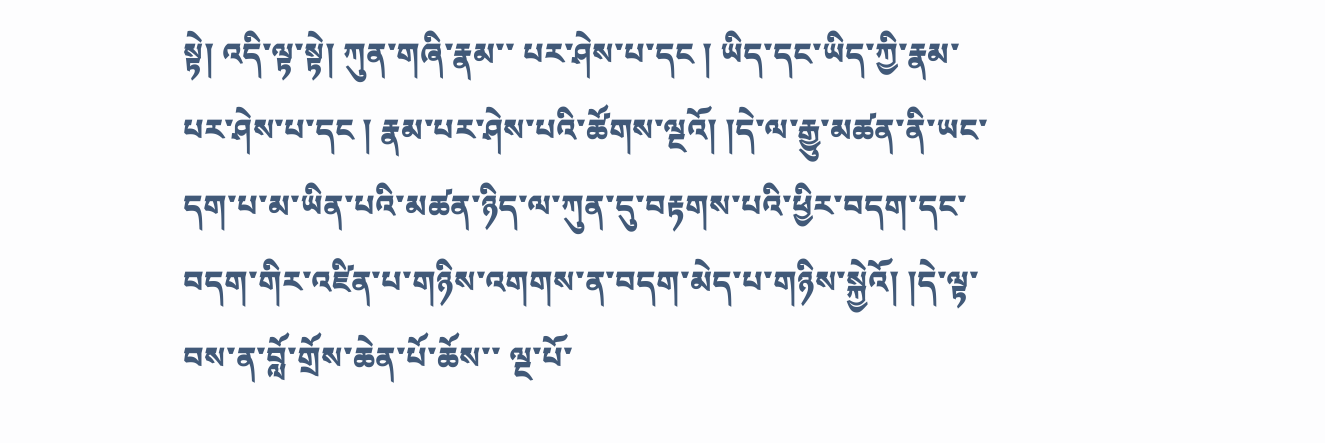སྟེ། འདི་ལྟ་སྟེ། ཀུན་གཞི་རྣམ་་ པར་ཤེས་པ་དང ། ཡིད་དང་ཡིད་ཀྱི་རྣམ་པར་ཤེས་པ་དང ། རྣམ་པར་ཤེས་པའི་ཚོགས་ལྔའོ། །དེ་ལ་རྒྱུ་མཚན་ནི་ཡང་དག་པ་མ་ཡིན་པའི་མཚན་ཉིད་ལ་ཀུན་དུ་བརྟགས་པའི་ཕྱིར་བདག་དང་བདག་གིར་འཛིན་པ་གཉིས་འགགས་ན་བདག་མེད་པ་གཉིས་སྐྱེའོ། །དེ་ལྟ་བས་ན་བློ་གྲོས་ཆེན་པོ་ཆོས་་ ལྔ་པོ་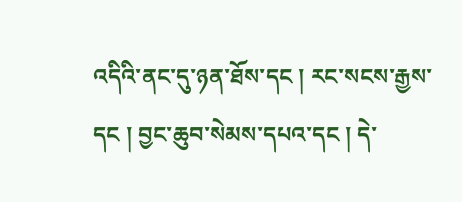འདིའི་ནང་དུ་ཉན་ཐོས་དང ། རང་སངས་རྒྱས་དང ། བྱང་ཆུབ་སེམས་དཔའ་དང ། དེ་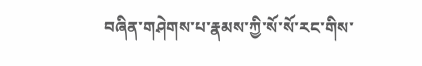བཞིན་གཤེགས་པ་རྣམས་ཀྱི་སོ་སོ་རང་གིས་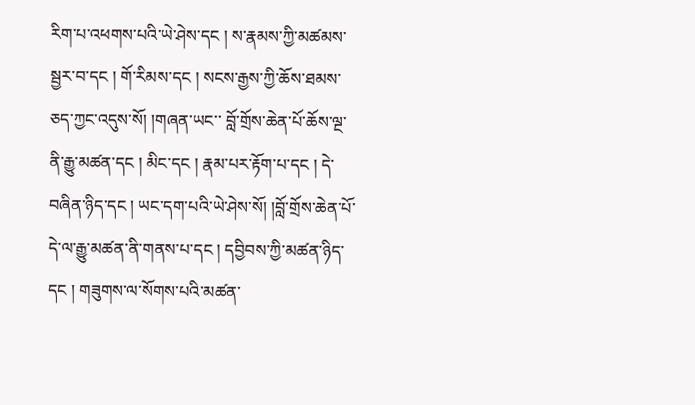རིག་པ་འཕགས་པའི་ཡེ་ཤེས་དང ། ས་རྣམས་ཀྱི་མཚམས་སྦྱར་བ་དང ། གོ་རིམས་དང ། སངས་རྒྱས་ཀྱི་ཆོས་ཐམས་ཅད་ཀྱང་འདུས་སོ། །གཞན་ཡང་་ བློ་གྲོས་ཆེན་པོ་ཆོས་ལྔ་ནི་རྒྱུ་མཚན་དང ། མིང་དང ། རྣམ་པར་རྟོག་པ་དང ། དེ་བཞིན་ཉིད་དང ། ཡང་དག་པའི་ཡེ་ཤེས་སོ། །བློ་གྲོས་ཆེན་པོ་དེ་ལ་རྒྱུ་མཚན་ནི་གནས་པ་དང ། དབྱིབས་ཀྱི་མཚན་ཉིད་དང ། གཟུགས་ལ་སོགས་པའི་མཚན་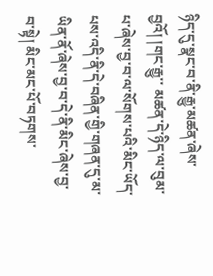ཉིད་དུ་སྣང་བ་ནི་རྒྱུ་མཚན་ཞེས་བྱའོ། །གང་རྒྱུ་་ མཚན་དེ་ཉིད་ལ་བུམ་པ་ཞེས་བྱ་བ་ལ་སོགས་པའི་མིང་ཡོད་པས་འདི་ནི་དེ་བཞིན་གྱི་གཞན་དུ་མ་ཡིན་ནོ་ཞེས་བྱ་བ་དེ་ནི་མིང་ཞེས་བྱ་བ་སྟེ། མིང་མང་པོ་བཏགས་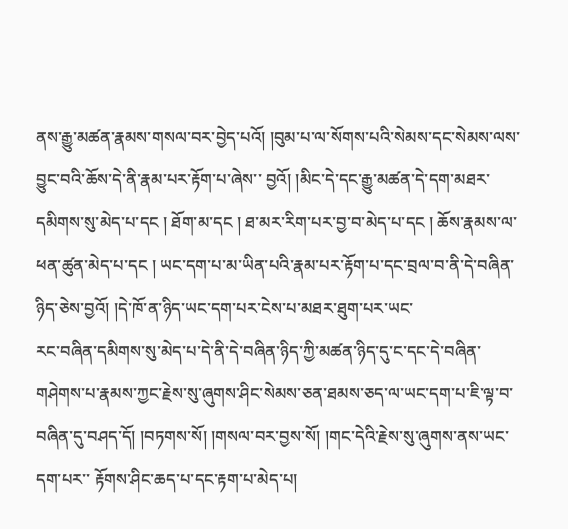ནས་རྒྱུ་མཚན་རྣམས་གསལ་བར་བྱེད་པའོ། །བུམ་པ་ལ་སོགས་པའི་སེམས་དང་སེམས་ལས་བྱུང་བའི་ཆོས་དེ་ནི་རྣམ་པར་རྟོག་པ་ཞེས་་ བྱའོ། །མིང་དེ་དང་རྒྱུ་མཚན་དེ་དག་མཐར་དམིགས་སུ་མེད་པ་དང ། ཐོག་མ་དང ། ཐ་མར་རིག་པར་བྱ་བ་མེད་པ་དང ། ཆོས་རྣམས་ལ་ཕན་ཚུན་མེད་པ་དང ། ཡང་དག་པ་མ་ཡིན་པའི་རྣམ་པར་རྟོག་པ་དང་བྲལ་བ་ནི་དེ་བཞིན་ཉིད་ཅེས་བྱའོ། །དེ་ཁོ་ན་ཉིད་ཡང་དག་པར་ངེས་པ་མཐར་ཐུག་པར་ཡང་
རང་བཞིན་དམིགས་སུ་མེད་པ་དེ་ནི་དེ་བཞིན་ཉིད་ཀྱི་མཚན་ཉིད་དུ་ང་དང་དེ་བཞིན་གཤེགས་པ་རྣམས་ཀྱང་རྗེས་སུ་ཞུགས་ཤིང་སེམས་ཅན་ཐམས་ཅད་ལ་ཡང་དག་པ་ཇི་ལྟ་བ་བཞིན་དུ་བཤད་དོ། །བཏགས་སོ། །གསལ་བར་བྱས་སོ། །གང་དེའི་རྗེས་སུ་ཞུགས་ནས་ཡང་དག་པར་་ རྟོགས་ཤིང་ཆད་པ་དང་རྟག་པ་མེད་པ།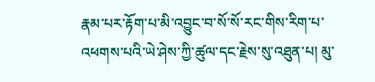རྣམ་པར་རྟོག་པ་མི་འབྱུང་བ་སོ་སོ་རང་གིས་རིག་པ་འཕགས་པའི་ཡེ་ཤེས་ཀྱི་ཚུལ་དང་རྗེས་སུ་འཐུན་པ། མུ་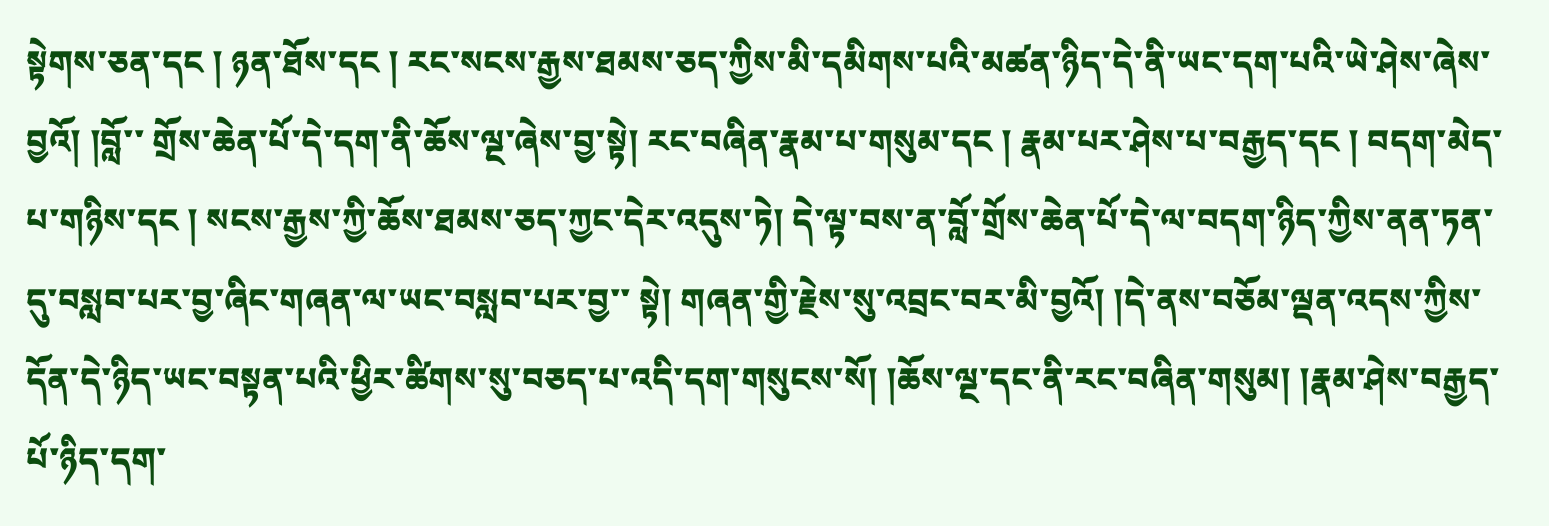སྟེགས་ཅན་དང ། ཉན་ཐོས་དང ། རང་སངས་རྒྱས་ཐམས་ཅད་ཀྱིས་མི་དམིགས་པའི་མཚན་ཉིད་དེ་ནི་ཡང་དག་པའི་ཡེ་ཤེས་ཞེས་བྱའོ། །བློ་་ གྲོས་ཆེན་པོ་དེ་དག་ནི་ཆོས་ལྔ་ཞེས་བྱ་སྟེ། རང་བཞིན་རྣམ་པ་གསུམ་དང ། རྣམ་པར་ཤེས་པ་བརྒྱད་དང ། བདག་མེད་པ་གཉིས་དང ། སངས་རྒྱས་ཀྱི་ཆོས་ཐམས་ཅད་ཀྱང་དེར་འདུས་ཏེ། དེ་ལྟ་བས་ན་བློ་གྲོས་ཆེན་པོ་དེ་ལ་བདག་ཉིད་ཀྱིས་ནན་ཏན་དུ་བསླབ་པར་བྱ་ཞིང་གཞན་ལ་ཡང་བསླབ་པར་བྱ་་ སྟེ། གཞན་གྱི་རྗེས་སུ་འབྲང་བར་མི་བྱའོ། །དེ་ནས་བཅོམ་ལྡན་འདས་ཀྱིས་དོན་དེ་ཉིད་ཡང་བསྟན་པའི་ཕྱིར་ཚིགས་སུ་བཅད་པ་འདི་དག་གསུངས་སོ། །ཆོས་ལྔ་དང་ནི་རང་བཞིན་གསུམ། །རྣམ་ཤེས་བརྒྱད་པོ་ཉིད་དག་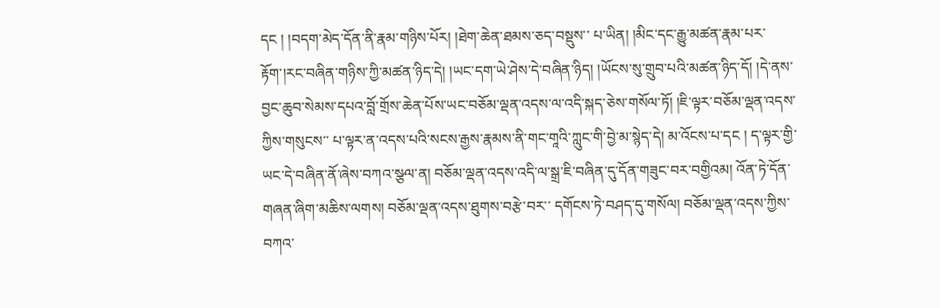དང ། །བདག་མེད་དོན་ནི་རྣམ་གཉིས་པོར། །ཐེག་ཆེན་ཐམས་ཅད་བསྡུས་་ པ་ཡིན། །མིང་དང་རྒྱུ་མཚན་རྣམ་པར་རྟོག་།རང་བཞིན་གཉིས་ཀྱི་མཚན་ཉིད་དེ། །ཡང་དག་ཡེ་ཤེས་དེ་བཞིན་ཉིད། །ཡོངས་སུ་གྲུབ་པའི་མཚན་ཉིད་དོ། །དེ་ནས་བྱང་ཆུབ་སེམས་དཔའ་བློ་གྲོས་ཆེན་པོས་ཡང་བཅོམ་ལྡན་འདས་ལ་འདི་སྐད་ཅེས་གསོལ་ཏོ། །ཇི་ལྟར་བཅོམ་ལྡན་འདས་ཀྱིས་གསུངས་་ པ་ལྟར་ན་འདས་པའི་སངས་རྒྱས་རྣམས་ནི་གང་གཱའི་ཀླུང་གི་བྱེ་མ་སྙེད་དེ། མ་འོངས་པ་དང ། ད་ལྟར་གྱི་ཡང་དེ་བཞིན་ནོ་ཞེས་བཀའ་སྩལ་ན། བཅོམ་ལྡན་འདས་འདི་ལ་སྒྲ་ཇི་བཞིན་དུ་དོན་གཟུང་བར་བགྱིའམ། འོན་ཏེ་དོན་གཞན་ཞིག་མཆིས་ལགས། བཅོམ་ལྡན་འདས་ཐུགས་བརྩེ་བར་་ དགོངས་ཏེ་བཤད་དུ་གསོལ། བཅོམ་ལྡན་འདས་ཀྱིས་བཀའ་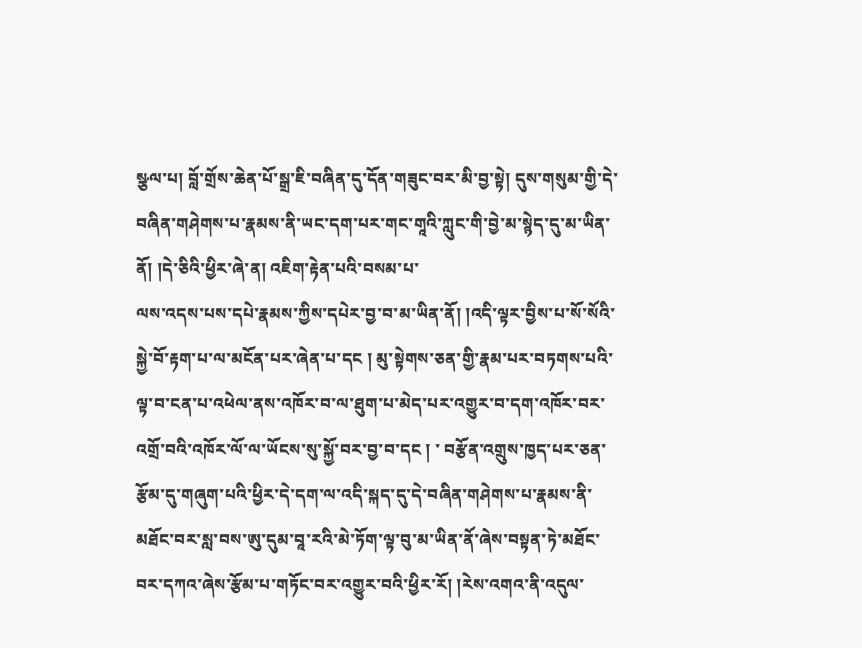སྩལ་པ། བློ་གྲོས་ཆེན་པོ་སྒྲ་ཇི་བཞིན་དུ་དོན་གཟུང་བར་མི་བྱ་སྟེ། དུས་གསུམ་གྱི་དེ་བཞིན་གཤེགས་པ་རྣམས་ནི་ཡང་དག་པར་གང་གཱའི་ཀླུང་གི་བྱེ་མ་སྙེད་དུ་མ་ཡིན་ནོ། །དེ་ཅིའི་ཕྱིར་ཞེ་ན། འཇིག་རྟེན་པའི་བསམ་པ་
ལས་འདས་པས་དཔེ་རྣམས་ཀྱིས་དཔེར་བྱ་བ་མ་ཡིན་ནོ། །འདི་ལྟར་བྱིས་པ་སོ་སོའི་སྐྱེ་བོ་རྟག་པ་ལ་མངོན་པར་ཞེན་པ་དང ། མུ་སྟེགས་ཅན་གྱི་རྣམ་པར་བཏགས་པའི་ལྟ་བ་ངན་པ་འཕེལ་ནས་འཁོར་བ་ལ་ཐུག་པ་མེད་པར་འགྱུར་བ་དག་འཁོར་བར་འགྲོ་བའི་འཁོར་ལོ་ལ་ཡོངས་སུ་སྐྱོ་བར་བྱ་བ་དང ། ་ བརྩོན་འགྲུས་ཁྱད་པར་ཅན་རྩོམ་དུ་གཞུག་པའི་ཕྱིར་དེ་དག་ལ་འདི་སྐད་དུ་དེ་བཞིན་གཤེགས་པ་རྣམས་ནི་མཐོང་བར་སླ་བས་ཨུ་དུམ་བཱ་རའི་མེ་ཏོག་ལྟ་བུ་མ་ཡིན་ནོ་ཞེས་བསྟན་ཏེ་མཐོང་བར་དཀའ་ཞེས་རྩོམ་པ་གཏོང་བར་འགྱུར་བའི་ཕྱིར་རོ། །རེས་འགའ་ནི་འདུལ་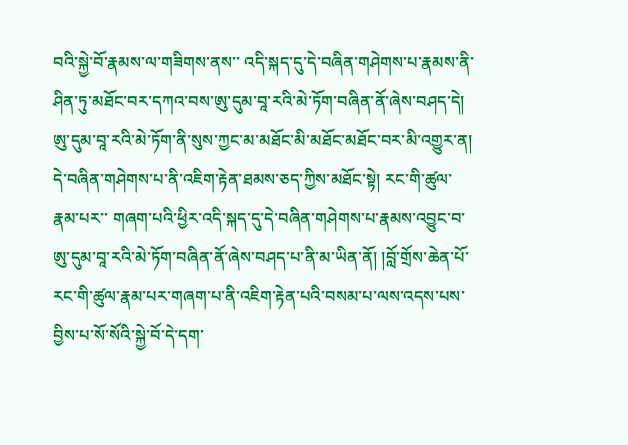བའི་སྐྱེ་བོ་རྣམས་ལ་གཟིགས་ནས་་ འདི་སྐད་དུ་དེ་བཞིན་གཤེགས་པ་རྣམས་ནི་ཤིན་ཏུ་མཐོང་བར་དཀའ་བས་ཨུ་དུམ་བཱ་རའི་མེ་ཏོག་བཞིན་ནོ་ཞེས་བཤད་དེ། ཨུ་དུམ་བཱ་རའི་མེ་ཏོག་ནི་སུས་ཀྱང་མ་མཐོང་མི་མཐོང་མཐོང་བར་མི་འགྱུར་ན། དེ་བཞིན་གཤེགས་པ་ནི་འཇིག་རྟེན་ཐམས་ཅད་ཀྱིས་མཐོང་སྟེ། རང་གི་ཚུལ་རྣམ་པར་་ གཞག་པའི་ཕྱིར་འདི་སྐད་དུ་དེ་བཞིན་གཤེགས་པ་རྣམས་འབྱུང་བ་ཨུ་དུམ་བཱ་རའི་མེ་ཏོག་བཞིན་ནོ་ཞེས་བཤད་པ་ནི་མ་ཡིན་ནོ། །བློ་གྲོས་ཆེན་པོ་རང་གི་ཚུལ་རྣམ་པར་གཞག་པ་ནི་འཇིག་རྟེན་པའི་བསམ་པ་ལས་འདས་པས་བྱིས་པ་སོ་སོའི་སྐྱེ་བོ་དེ་དག་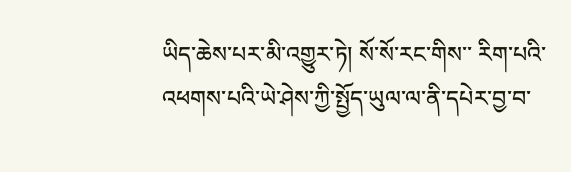ཡིད་ཆེས་པར་མི་འགྱུར་ཏེ། སོ་སོ་རང་གིས་་ རིག་པའི་འཕགས་པའི་ཡེ་ཤེས་ཀྱི་སྤྱོད་ཡུལ་ལ་ནི་དཔེར་བྱ་བ་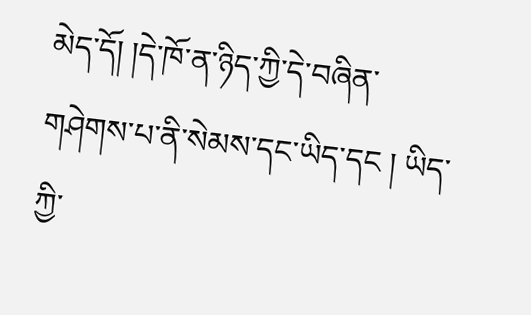མེད་དོ། །དེ་ཁོ་ན་ཉིད་ཀྱི་དེ་བཞིན་གཤེགས་པ་ནི་སེམས་དང་ཡིད་དང ། ཡིད་ཀྱི་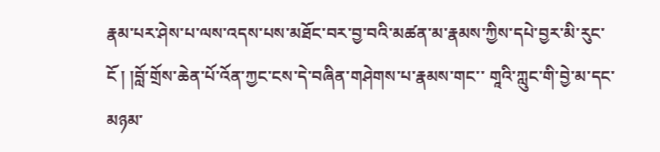རྣམ་པར་ཤེས་པ་ལས་འདས་པས་མཐོང་བར་བྱ་བའི་མཚན་མ་རྣམས་ཀྱིས་དཔེ་བྱར་མི་རུང་ངོ ། །བློ་གྲོས་ཆེན་པོ་འོན་ཀྱང་ངས་དེ་བཞིན་གཤེགས་པ་རྣམས་གང་་ གཱའི་ཀླུང་གི་བྱེ་མ་དང་མཉམ་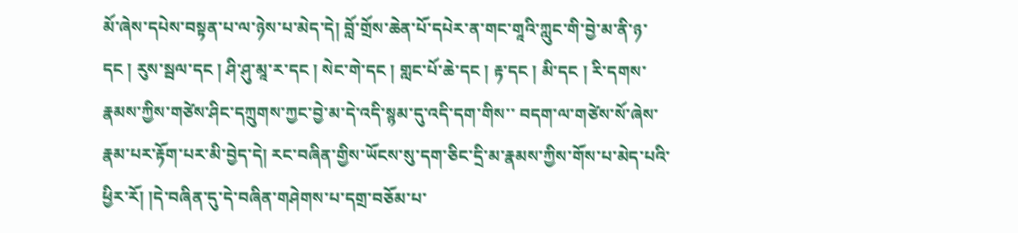མོ་ཞེས་དཔེས་བསྟན་པ་ལ་ཉེས་པ་མེད་དེ། བློ་གྲོས་ཆེན་པོ་དཔེར་ན་གང་གཱའི་ཀླུང་གི་བྱེ་མ་ནི་ཉ་དང ། རུས་སྦལ་དང ། ཤི་ཤུ་མཱ་ར་དང ། སེང་གེ་དང ། གླང་པོ་ཆེ་དང ། རྟ་དང ། མི་དང ། རི་དགས་རྣམས་ཀྱིས་གཙེས་ཤིང་དཀྲུགས་ཀྱང་བྱེ་མ་དེ་འདི་སྙམ་དུ་འདི་དག་གིས་་ བདག་ལ་གཙེས་སོ་ཞེས་རྣམ་པར་རྟོག་པར་མི་བྱེད་དེ། རང་བཞིན་གྱིས་ཡོངས་སུ་དག་ཅིང་དྲི་མ་རྣམས་ཀྱིས་གོས་པ་མེད་པའི་ཕྱིར་རོ། །དེ་བཞིན་དུ་དེ་བཞིན་གཤེགས་པ་དགྲ་བཅོམ་པ་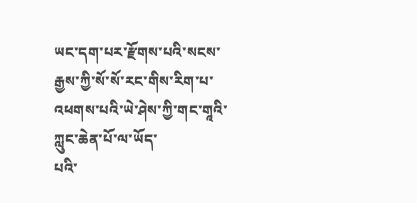ཡང་དག་པར་རྫོགས་པའི་སངས་རྒྱས་ཀྱི་སོ་སོ་རང་གིས་རིག་པ་འཕགས་པའི་ཡེ་ཤེས་ཀྱི་གང་གཱའི་ཀླུང་ཆེན་པོ་ལ་ཡོད་
པའི་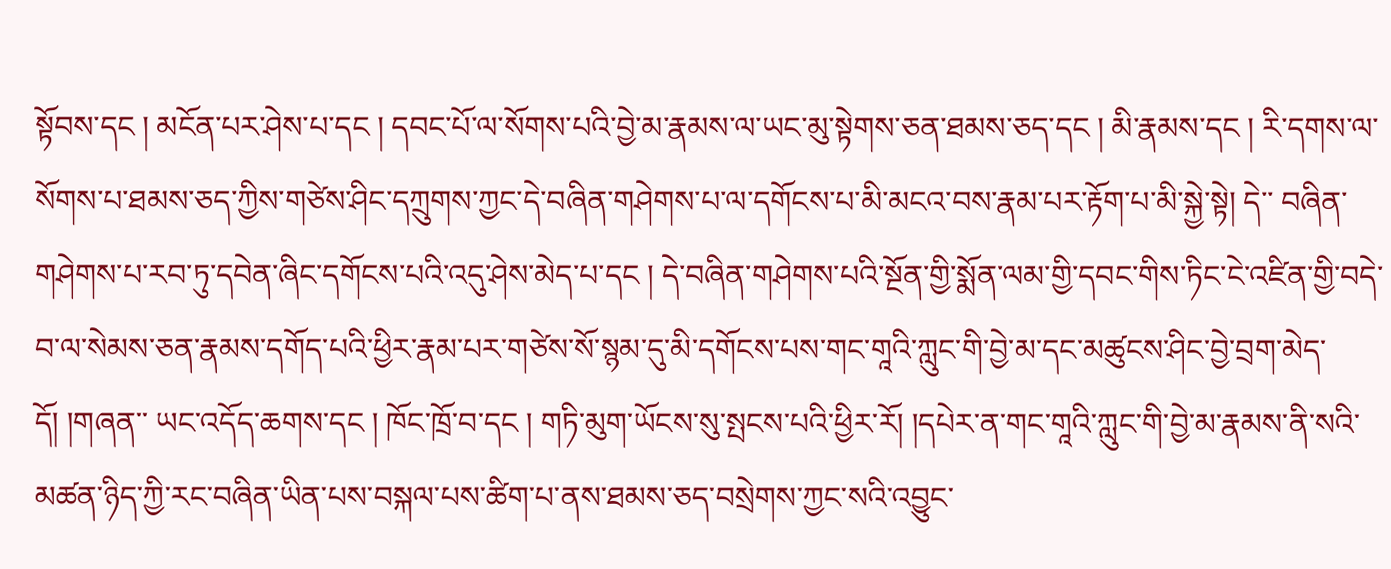སྟོབས་དང ། མངོན་པར་ཤེས་པ་དང ། དབང་པོ་ལ་སོགས་པའི་བྱེ་མ་རྣམས་ལ་ཡང་མུ་སྟེགས་ཅན་ཐམས་ཅད་དང ། མི་རྣམས་དང ། རི་དགས་ལ་སོགས་པ་ཐམས་ཅད་ཀྱིས་གཙེས་ཤིང་དཀྲུགས་ཀྱང་དེ་བཞིན་གཤེགས་པ་ལ་དགོངས་པ་མི་མངའ་བས་རྣམ་པར་རྟོག་པ་མི་སྐྱེ་སྟེ། དེ་་ བཞིན་གཤེགས་པ་རབ་ཏུ་དབེན་ཞིང་དགོངས་པའི་འདུ་ཤེས་མེད་པ་དང ། དེ་བཞིན་གཤེགས་པའི་སྔོན་གྱི་སྨོན་ལམ་གྱི་དབང་གིས་ཏིང་ངེ་འཛིན་གྱི་བདེ་བ་ལ་སེམས་ཅན་རྣམས་དགོད་པའི་ཕྱིར་རྣམ་པར་གཙེས་སོ་སྙམ་དུ་མི་དགོངས་པས་གང་གཱའི་ཀླུང་གི་བྱེ་མ་དང་མཚུངས་ཤིང་བྱེ་བྲག་མེད་དོ། །གཞན་་ ཡང་འདོད་ཆགས་དང ། ཁོང་ཁྲོ་བ་དང ། གཏི་མུག་ཡོངས་སུ་སྤངས་པའི་ཕྱིར་རོ། །དཔེར་ན་གང་གཱའི་ཀླུང་གི་བྱེ་མ་རྣམས་ནི་སའི་མཚན་ཉིད་ཀྱི་རང་བཞིན་ཡིན་པས་བསྐལ་པས་ཚིག་པ་ནས་ཐམས་ཅད་བསྲེགས་ཀྱང་སའི་འབྱུང་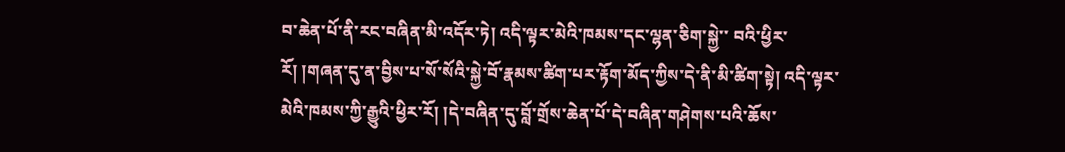བ་ཆེན་པོ་ནི་རང་བཞིན་མི་འདོར་ཏེ། འདི་ལྟར་མེའི་ཁམས་དང་ལྷན་ཅིག་སྐྱེ་་ བའི་ཕྱིར་རོ། །གཞན་དུ་ན་བྱིས་པ་སོ་སོའི་སྐྱེ་བོ་རྣམས་ཚིག་པར་རྟོག་མོད་ཀྱིས་དེ་ནི་མི་ཚིག་སྟེ། འདི་ལྟར་མེའི་ཁམས་ཀྱི་རྒྱུའི་ཕྱིར་རོ། །དེ་བཞིན་དུ་བློ་གྲོས་ཆེན་པོ་དེ་བཞིན་གཤེགས་པའི་ཆོས་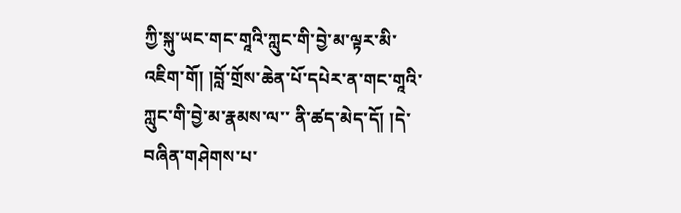ཀྱི་སྐུ་ཡང་གང་གཱའི་ཀླུང་གི་བྱེ་མ་ལྟར་མི་འཇིག་གོ། །བློ་གྲོས་ཆེན་པོ་དཔེར་ན་གང་གཱའི་ཀླུང་གི་བྱེ་མ་རྣམས་ལ་་ ནི་ཚད་མེད་དོ། །དེ་བཞིན་གཤེགས་པ་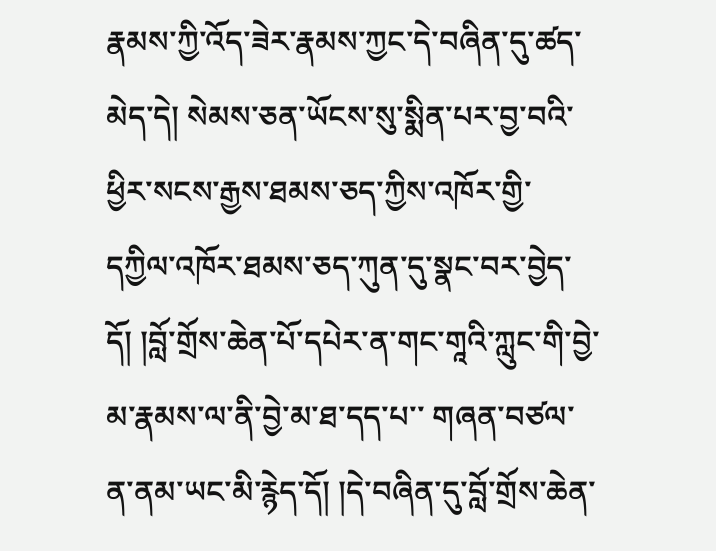རྣམས་ཀྱི་འོད་ཟེར་རྣམས་ཀྱང་དེ་བཞིན་དུ་ཚད་མེད་དེ། སེམས་ཅན་ཡོངས་སུ་སྨིན་པར་བྱ་བའི་ཕྱིར་སངས་རྒྱས་ཐམས་ཅད་ཀྱིས་འཁོར་གྱི་དཀྱིལ་འཁོར་ཐམས་ཅད་ཀུན་དུ་སྣང་བར་བྱེད་དོ། །བློ་གྲོས་ཆེན་པོ་དཔེར་ན་གང་གཱའི་ཀླུང་གི་བྱེ་མ་རྣམས་ལ་ནི་བྱེ་མ་ཐ་དད་པ་་ གཞན་བཙལ་ན་ནམ་ཡང་མི་རྙེད་དོ། །དེ་བཞིན་དུ་བློ་གྲོས་ཆེན་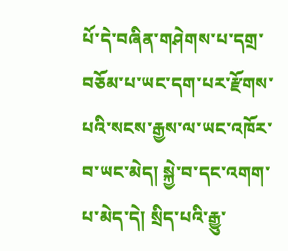པོ་དེ་བཞིན་གཤེགས་པ་དགྲ་བཅོམ་པ་ཡང་དག་པར་རྫོགས་པའི་སངས་རྒྱས་ལ་ཡང་འཁོར་བ་ཡང་མེད། སྐྱེ་བ་དང་འགག་པ་མེད་དེ། སྲིད་པའི་རྒྱུ་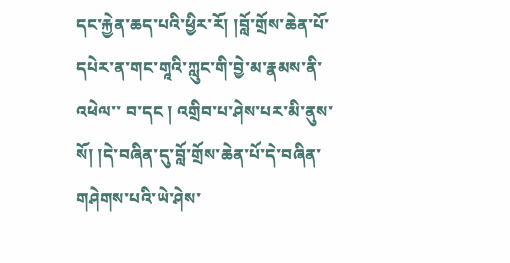དང་རྐྱེན་ཆད་པའི་ཕྱིར་རོ། །བློ་གྲོས་ཆེན་པོ་དཔེར་ན་གང་གཱའི་ཀླུང་གི་བྱེ་མ་རྣམས་ནི་འཕེལ་་ བ་དང ། འགྲིབ་པ་ཤེས་པར་མི་ནུས་སོ། །དེ་བཞིན་དུ་བློ་གྲོས་ཆེན་པོ་དེ་བཞིན་གཤེགས་པའི་ཡེ་ཤེས་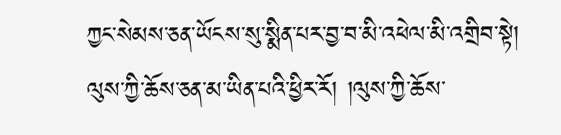ཀྱང་སེམས་ཅན་ཡོངས་སུ་སྨིན་པར་བྱ་བ་མི་འཕེལ་མི་འགྲིབ་སྟེ། ལུས་ཀྱི་ཆོས་ཅན་མ་ཡིན་པའི་ཕྱིར་རོ། །ལུས་ཀྱི་ཆོས་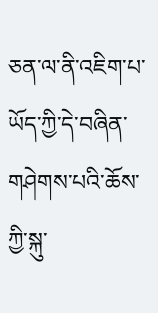ཅན་ལ་ནི་འཇིག་པ་ཡོད་ཀྱི་དེ་བཞིན་གཤེགས་པའི་ཆོས་ཀྱི་སྐུ་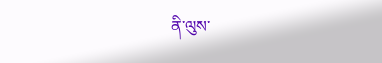ནི་ལུས་